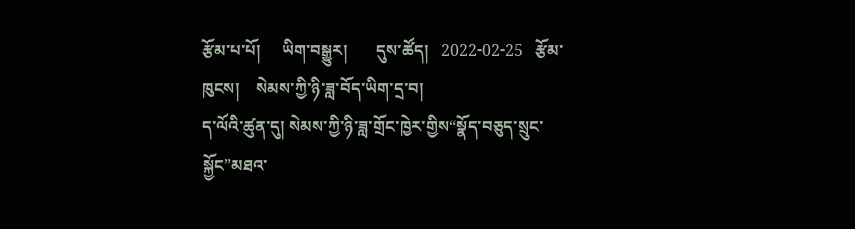རྩོམ་པ་པོ།     ཡིག་བསྒྱུར།       དུས་ཚོད།   2022-02-25   རྩོམ་ཁུངས།    སེམས་ཀྱི་ཉི་ཟླ་བོད་ཡིག་དྲ་བ།
ད་ལོའི་ཚུན་དུ། སེམས་ཀྱི་ཉི་ཟླ་གྲོང་ཁྱེར་གྱིས“སྣོད་བཅུད་སྲུང་སྐྱོང”མཐའ་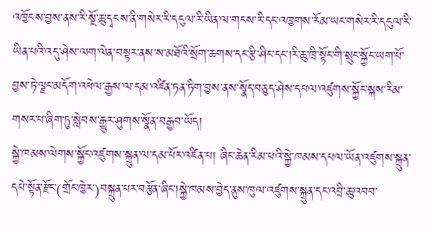འཁྱོངས་བྱས་ནས་རི་སྔོ་ཆུ་དྭངས་ནི་གསེར་རི་དངུལ་རི་ཡིན་ལ་གངས་རི་དང་འཁྱགས་རོམ་ཡང་གསེར་རི་དངུལ་རི་ཡིན་པའི་འདུ་ཤེས་ལག་ལེན་བསྟར་ནས་ས་མཐོའི་སྲོག་ཆགས་དང་རྩི་ཤིང་དང་།རི་ཆུ་ཁྲི་སྟོང་གི་སྲུང་སྐྱོང་ཡག་པོ་བྱས་ཏེ་ལྗང་མདོག་འཕེལ་རྒྱས་ལ་དམ་འཛིན་ཏན་ཏིག་བྱས་ནས་སྣོད་བཅུད་ཤེས་དཔལ་འཛུགས་སྐྱོང་སྐས་རིམ་གསར་པ་ཞིག་ཏུ་སླེབས་རྒྱུར་ཤུགས་སྣོན་བརྒྱབ་ཡོད།
སྐྱེ་ཁམས་ལེགས་སྐྱོང་འཛུགས་སྐྲུན་ལ་དམ་པོར་འཛིན་པ། ཞིང་ཆེན་རིམ་པའི་སྐྱེ་ཁམས་དཔལ་ཡོན་འཛུགས་སྐྲུན་དཔེ་སྟོན་རྫོང་(གྲོང་ཁྱེར་)བསྐྲུན་པར་བརྩོན་ཞིང་།སྐྱེ་ཁམས་བྱེད་ནུས་ཁུལ་འཛུགས་སྐྲུན་དང་འབྲི་ཆུ་འབབ་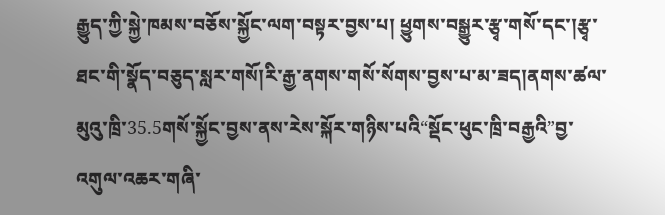རྒྱུད་ཀྱི་སྐྱེ་ཁམས་བཅོས་སྐྱོང་ལག་བསྟར་བྱས་པ། ཕྱུགས་བསྒྱུར་རྩྭ་གསོ་དང་།རྩྭ་ཐང་གི་སྣོད་བཅུད་སླར་གསོ།རི་རྒྱ་ནགས་གསོ་སོགས་བྱས་པ་མ་ཟད།ནགས་ཚལ་མུའུ་ཁྲི་35.5གསོ་སྐྱོང་བྱས་ནས་རེས་སྐོར་གཉིས་པའི“སྡོང་ཕུང་ཁྲི་བརྒྱའི”བྱ་འགུལ་འཆར་གཞི་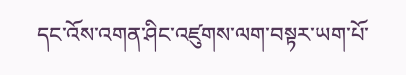དང་འོས་འགན་ཤིང་འཛུགས་ལག་བསྟར་ཡག་པོ་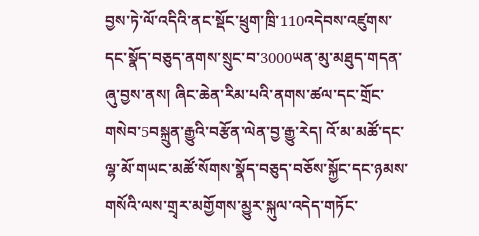བྱས་ཏེ་ལོ་འདིའི་ནང་སྡོང་ཕྲུག་ཁྲི་110འདེབས་འཛུགས་དང་སྣོད་བཅུད་ནགས་སྲུང་བ་3000ཡན་མུ་མཐུད་གདན་ཞུ་བྱས་ནས། ཞིང་ཆེན་རིམ་པའི་ནགས་ཚལ་དང་གྲོང་གསེབ་5བསྐྲུན་རྒྱུའི་བརྩོན་ལེན་བྱ་རྒྱུ་རེད། འོ་མ་མཚོ་དང་ལྷ་མོ་གཡང་མཚོ་སོགས་སྣོད་བཅུད་བཅོས་སྐྱོང་དང་ཉམས་གསོའི་ལས་གྲྭར་མགྱོགས་མྱུར་སྐུལ་འདེད་གཏོང་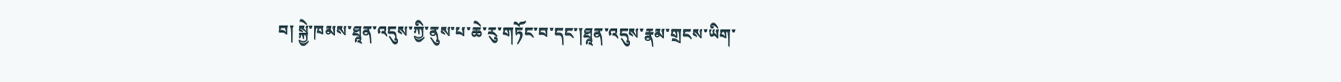བ། སྐྱེ་ཁམས་ཐཱན་འདུས་ཀྱི་ནུས་པ་ཆེ་རུ་གཏོང་བ་དང་།ཐཱན་འདུས་རྣམ་གྲངས་ཡིག་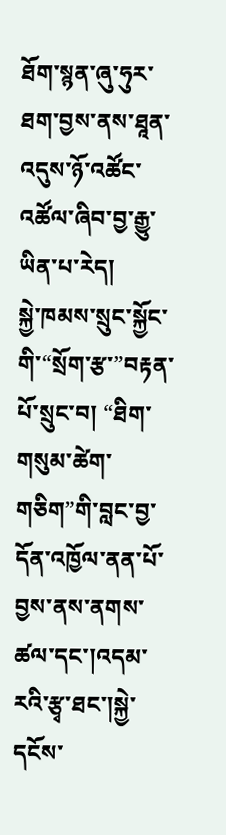ཐོག་སྙན་ཞུ་ཧུར་ཐག་བྱས་ནས་ཐཱན་འདུས་ཉོ་འཚོང་འཚོལ་ཞིབ་བྱ་རྒྱུ་ཡིན་པ་རེད།
སྐྱེ་ཁམས་སྲུང་སྐྱོང་གི་“སྲོག་རྩ་”བརྟན་པོ་སྲུང་བ། “ཐིག་གསུམ་ཚེག་གཅིག”གི་བླང་བྱ་དོན་འཁྱོལ་ནན་པོ་བྱས་ནས་ནགས་ཚལ་དང་།འདམ་རའི་རྩྭ་ཐང་།སྐྱེ་དངོས་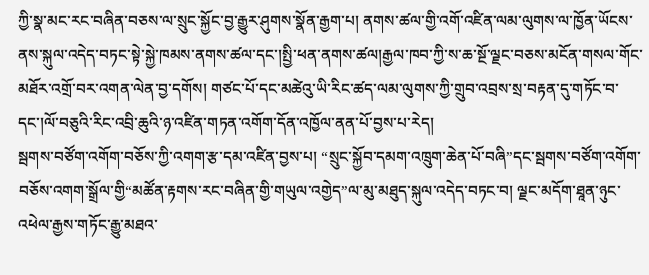ཀྱི་སྣ་མང་རང་བཞིན་བཅས་ལ་སྲུང་སྐྱོང་བྱ་རྒྱུར་ཤུགས་སྣོན་རྒྱག་པ། ནགས་ཚལ་གྱི་འགོ་འཛིན་ལམ་ལུགས་ལ་ཁྱོན་ཡོངས་ནས་སྐུལ་འདེད་བཏང་སྟེ་སྐྱེ་ཁམས་ནགས་ཚལ་དང་།སྤྱི་ཕན་ནགས་ཚལ།རྒྱལ་ཁབ་ཀྱི་ས་ཆ་སྔོ་ལྗང་བཅས་མངོན་གསལ་གོང་མཐོར་འགྲོ་བར་འགན་ལེན་བྱ་དགོས། གཙང་པོ་དང་མཚེའུ་ཡི་རིང་ཚད་ལམ་ལུགས་ཀྱི་གྲུབ་འབྲས་སྲ་བརྟན་དུ་གཏོང་བ་དང་།ལོ་བཅུའི་རིང་འབྲི་ཆུའི་ཉ་འཛིན་གཏན་འགོག་དོན་འཁྱོལ་ནན་པོ་བྱས་པ་རེད།
སྦགས་བཙོག་འགོག་བཅོས་ཀྱི་འགག་རྩ་དམ་འཛིན་བྱས་པ། “སྲུང་སྐྱོབ་དམག་འཁྲུག་ཆེན་པོ་བཞི”དང་སྦགས་བཙོག་འགོག་བཅོས་འགག་སྒྲོལ་གྱི“མཚོན་རྟགས་རང་བཞིན་གྱི་གཡུལ་འགྱེད”ལ་མུ་མཐུད་སྐུལ་འདེད་བཏང་བ། ལྗང་མདོག་ཐཱན་ཉུང་འཕེལ་རྒྱས་གཏོང་རྒྱུ་མཐའ་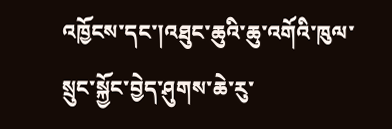འཁྱོངས་དང་།འཐུང་ཆུའི་ཆུ་འགོའི་ཁུལ་སྲུང་སྐྱོང་བྱེད་ཤུགས་ཆེ་རུ་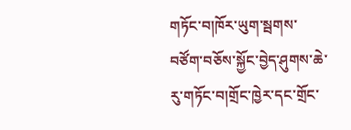གཏོང་བ།ཁོར་ཡུག་སྦགས་བཙོག་བཅོས་སྐྱོང་བྱེད་ཤུགས་ཆེ་རུ་གཏོང་བ།གྲོང་ཁྱེར་དང་གྲོང་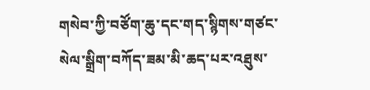གསེབ་ཀྱི་བཙོག་ཆུ་དང་གད་སྙིགས་གཙང་སེལ་སྒྲིག་བཀོད་ཟམ་མི་ཆད་པར་འཐུས་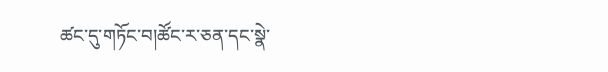ཚང་དུ་གཏོང་བ།ཚོང་ར་ཅན་དང་སྣེ་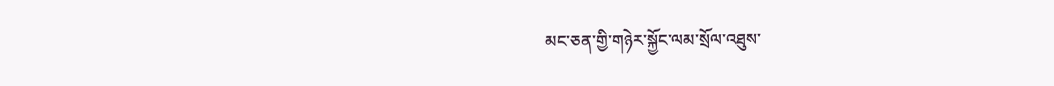མང་ཅན་གྱི་གཉེར་སྐྱོང་ལམ་སྲོལ་འཐུས་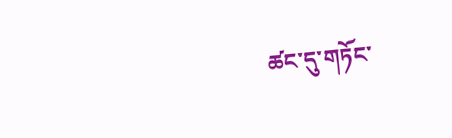ཚང་དུ་གཏོང་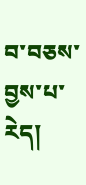བ་བཅས་བྱས་པ་རེད།